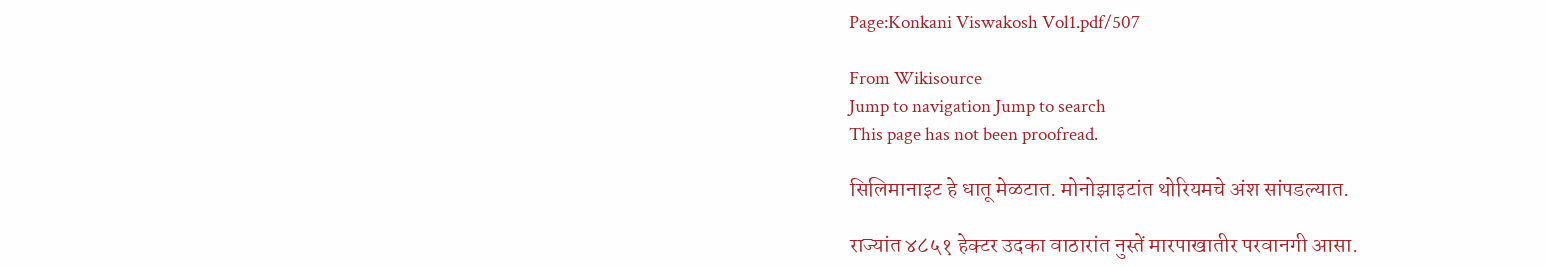Page:Konkani Viswakosh Vol1.pdf/507

From Wikisource
Jump to navigation Jump to search
This page has not been proofread.

सिलिमानाइट हे धातू मेळटात. मोनोझाइटांत थोरियमचे अंश सांपडल्यात.

राज्यांत ४८५१ हेक्टर उदका वाठारांत नुस्तें मारपाखातीर परवानगी आसा.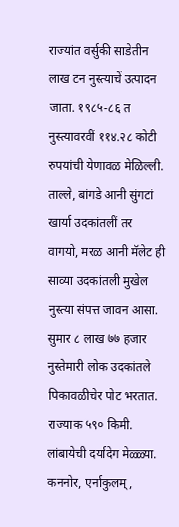राज्यांत वर्सुकी साडेतीन लाख टन नुस्त्याचें उत्पादन जाता. १९८५-८६ त नुस्त्यावरवीं ११४.२८ कोटी रुपयांची येणावळ मेळिल्ली. ताल्ले, बांगडे आनी सुंगटां खार्या उदकांतलीं तर वागयो, मरळ आनी मॅलेट ही साव्या उदकांतली मुखेल नुस्त्या संपत्त जावन आसा. सुमार ८ लाख ७७ हजार नुस्तेमारी लोक उदकांतले पिकावळीचेर पोट भरतात. राज्याक ५९० किमी. लांबायेची दर्यादेग मेळ्ळ्या. कननोर, एर्नाकुलम्‌,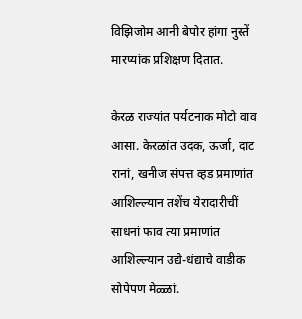विझिजोम आनी बेपोर हांगा नुस्तें मारप्यांक प्रशिक्षण दितात.

केरळ राज्यांत पर्यटनाक मोटो वाव आसा. केरळांत उदक, ऊर्जा, दाट रानां, खनीज संपत्त व्हड प्रमाणांत आशिल्ल्यान तशेंच येरादारीचीं साधनां फाव त्या प्रमाणांत आशिल्ल्यान उद्ये-धंद्याचे वाडीक सोपेपण मेळ्ळां.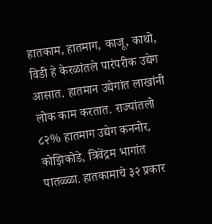हातकाम, हातमाग, काजू, काथो, विडी हे केरळांतले पारंपरीक उद्येग आसात. हातमान उद्येगांत लाखांनी लोक काम करतात. राज्यांतलो ८२% हातमाग उद्येग कननोर, कोझिकोडे, त्रिवेंद्रम भागांत पातळ्ळा. हातकामाचे ३२ प्रकार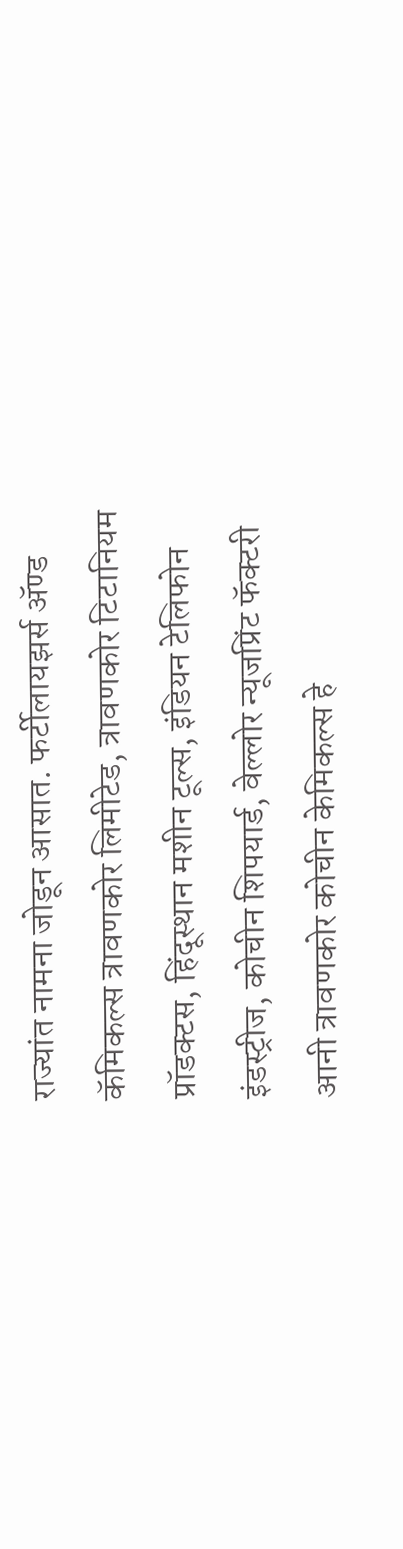राज्यांत नामना जोडून आसात. फर्टीलायझर्स ॲण्ड कॅमिकल्स त्रावणकोर लिमीटेड, त्रावणकोर टिटानियम प्रॉडक्टस, हिंदूस्थान मशीन टूल्स, इंडियन टेलिफोन इंडस्ट्रीज, कोचीन शिपयार्ड, वेल्लोर न्यूजप्रिंट फॅक्टरी आनी त्रावणकोर कोचीन केमिकल्स हे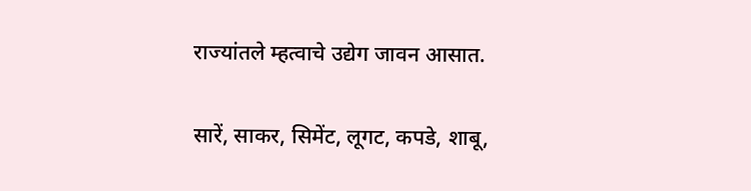राज्यांतले म्हत्वाचे उद्येग जावन आसात.

सारें, साकर, सिमेंट, लूगट, कपडे, शाबू,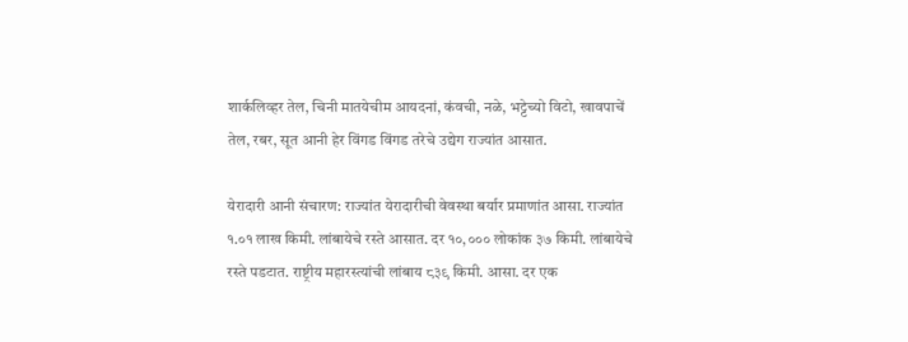शार्कलिव्हर तेल, चिनी मातयेचीम आयदनां, कंवची, नळे, भट्टेच्यो विटो, खावपाचें तेल, रबर, सूत आनी हेर विंगड विंगड तरेचे उद्येग राज्यांत आसात.

येरादारी आनी संचारण: राज्यांत येरादारीची वेवस्था बर्यार प्रमाणांत आसा. राज्यांत १.०१ लाख किमी. लांबायेचे रस्ते आसात. दर १०,००० लोकांक ३७ किमी. लांबायेचे रस्ते पडटात. राष्ट्रीय महारस्त्यांची लांबाय ८३९ किमी. आसा. दर एक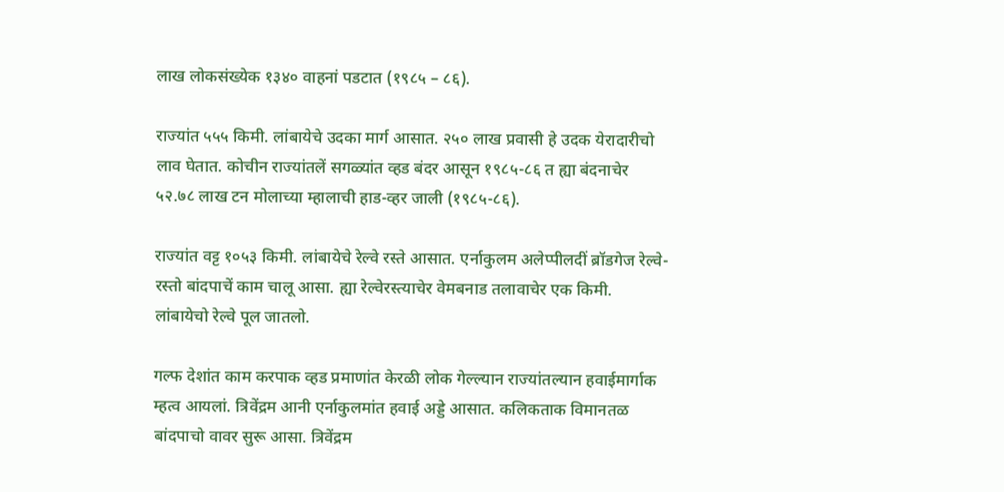लाख लोकसंख्येक १३४० वाहनां पडटात (१९८५ – ८६).

राज्यांत ५५५ किमी. लांबायेचे उदका मार्ग आसात. २५० लाख प्रवासी हे उदक येरादारीचो लाव घेतात. कोचीन राज्यांतलें सगळ्यांत व्हड बंदर आसून १९८५-८६ त ह्या बंदनाचेर ५२.७८ लाख टन मोलाच्या म्हालाची हाड-व्हर जाली (१९८५-८६).

राज्यांत वट्ट १०५३ किमी. लांबायेचे रेल्वे रस्ते आसात. एर्नाकुलम अलेप्पीलदीं ब्रॉडगेज रेल्वे-रस्तो बांदपाचें काम चालू आसा. ह्या रेल्वेरस्त्याचेर वेमबनाड तलावाचेर एक किमी. लांबायेचो रेल्वे पूल जातलो.

गल्फ देशांत काम करपाक व्हड प्रमाणांत केरळी लोक गेल्ल्यान राज्यांतल्यान हवाईमार्गाक म्हत्व आयलां. त्रिवेंद्रम आनी एर्नाकुलमांत हवाई अड्डे आसात. कलिकताक विमानतळ बांदपाचो वावर सुरू आसा. त्रिवेंद्रम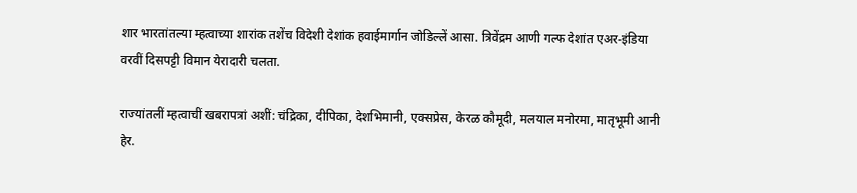शार भारतांतल्या म्हत्वाच्या शारांक तशेंच विदेशी देशांक हवाईमार्गान जोडिल्लें आसा. त्रिवेंद्रम आणी गल्फ देशांत एअर-इंडिया वरवीं दिसपट्टी विमान येरादारी चलता.

राज्यांतलीं म्हत्वाचीं खबरापत्रां अशीं: चंद्रिका, दीपिका, देशभिमानी, एक्सप्रेस, केरळ कौमूदी, मलयाल मनोरमा, मातृभूमी आनी हेर.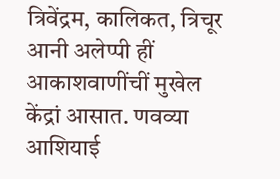त्रिवेंद्रम, कालिकत, त्रिचूर आनी अलेप्पी हीं आकाशवाणींचीं मुखेल केंद्रां आसात. णवव्या आशियाई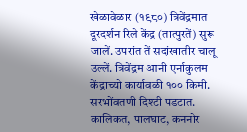खेळावेळार (१९८०) त्रिवेंद्रमात दूरदर्शन रिले केंद्र (तात्पुरतें) सुरू जालें. उपरांत तें सदांखातीर चालू उल्लें. त्रिवेंद्रम आनी एर्नाकुलम केंद्राच्यो कार्यावळी १०० किमी. सरभोंवतणी दिश्टी पडटात. कालिकत, पालघाट, कननोर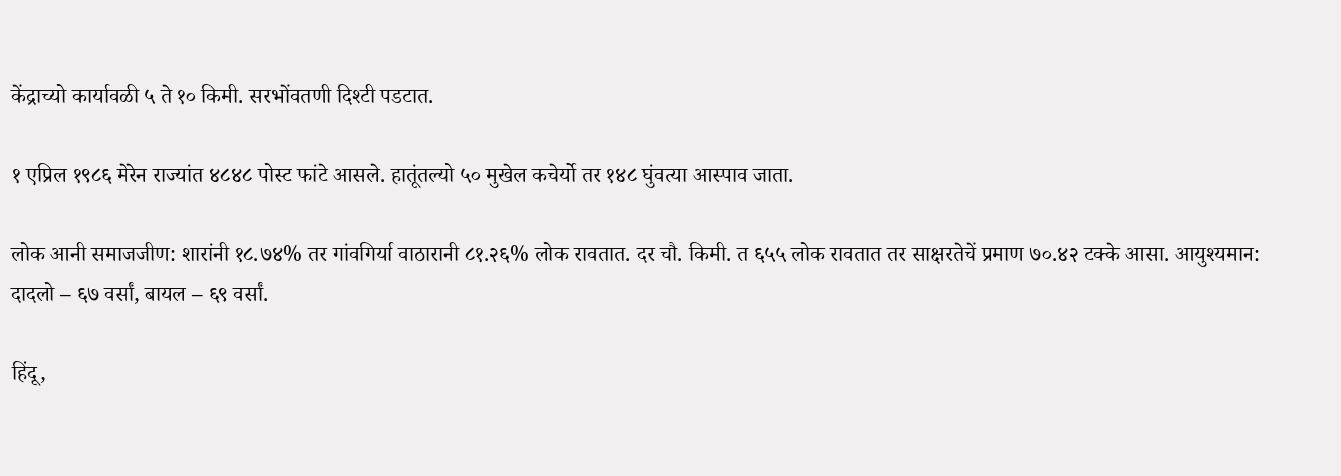केंद्राच्यो कार्यावळी ५ ते १० किमी. सरभोंवतणी दिश्टी पडटात.

१ एप्रिल १९८६ मेरेन राज्यांत ४८४८ पोस्ट फांटे आसले. हातूंतल्यो ५० मुखेल कचेर्यो तर १४८ घुंवत्या आस्पाव जाता.

लोक आनी समाजजीण: शारांनी १८.७४% तर गांवगिर्या वाठारानी ८१.२६% लोक रावतात. दर चौ. किमी. त ६५५ लोक रावतात तर साक्षरतेचें प्रमाण ७०.४२ टक्के आसा. आयुश्यमान: दादलो – ६७ वर्सां, बायल – ६९ वर्सां.

हिंदू,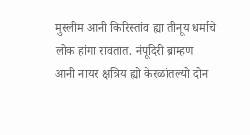मुस्लीम आनी किरिस्तांव ह्या तीनूय धर्माचे लोक हांगा रावतात. नंपूदिरी ब्राम्हण आनी नायर क्षत्रिय ह्यो केरळांतल्यो दोन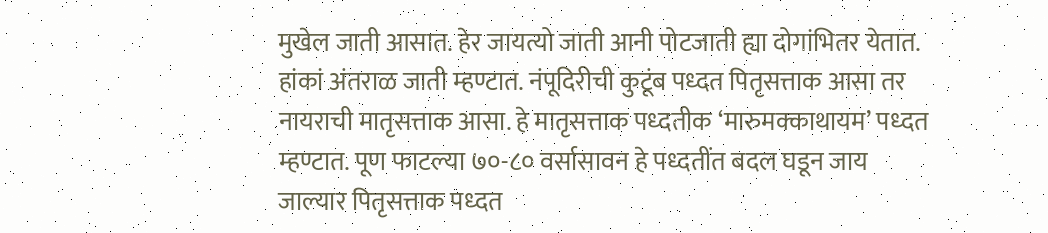मुखेल जाती आसात. हेर जायत्यो जाती आनी पोटजाती ह्या दोगांभितर येतात. हांकां अंतराळ जाती म्हण्टात. नंपूदिरीची कुटूंब पध्दत पितृसत्ताक आसा तर नायराची मातृसत्ताक आसा. हे मातृसत्ताक पध्दतीक ‘मारुमक्काथायम’ पध्दत म्हण्टात. पूण फाटल्या ७०-८० वर्सासावन हे पध्दतींत बदल घडून जाय जाल्यार पितृसत्ताक पध्दत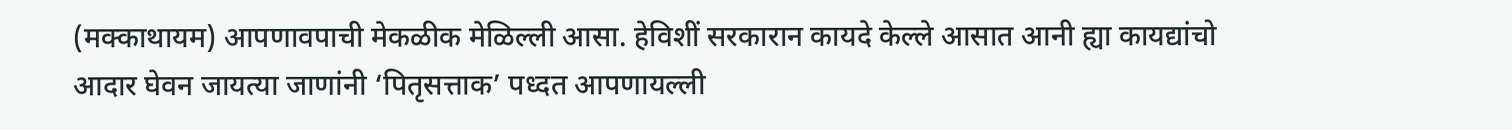(मक्काथायम) आपणावपाची मेकळीक मेळिल्ली आसा. हेविशीं सरकारान कायदे केल्ले आसात आनी ह्या कायद्यांचो आदार घेवन जायत्या जाणांनी ‘पितृसत्ताक’ पध्दत आपणायल्ली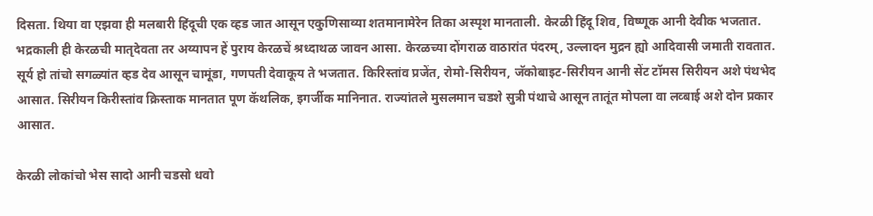दिसता. थिया वा एझवा ही मलबारी हिंदूची एक व्हड जात आसून एकुणिसाव्या शतमानामेरेन तिका अस्पृश मानताली. केरळी हिंदू शिव, विष्णूक आनी देवीक भजतात. भद्रकाली ही केरळची मातृदेवता तर अय्यापन हें पुराय केरळचें श्रध्दाथळ जावन आसा. केरळच्या दोंगराळ वाठारांत पंदरम्‌, उल्लादन मुद्रन ह्यो आदिवासी जमाती रावतात. सूर्य हो तांचो सगळ्यांत व्हड देव आसून चामूंडा, गणपती देवाकूय ते भजतात. किरिस्तांव प्रजेंत, रोमो-सिरीयन, जॅकोबाइट-सिरीयन आनी सेंट टॉमस सिरीयन अशे पंथभेद आसात. सिरीयन किरीस्तांव क्रिस्ताक मानतात पूण कॅथलिक, इगर्जीक मानिनात. राज्यांतले मुसलमान चडशे सुत्री पंथाचे आसून तातूंत मोपला वा लव्बाई अशे दोन प्रकार आसात.

केरळी लोकांचो भेस सादो आनी चडसो धवो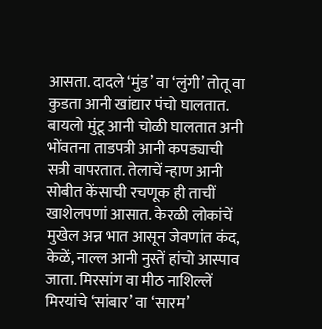आसता. दादले ‘मुंड’ वा ‘लुंगी’ तोतू वा कुडता आनी खांद्यार पंचो घालतात. बायलो मुंटू आनी चोळी घालतात अनी भोंवतना ताडपत्री आनी कपड्याची सत्री वापरतात. तेलाचें न्हाण आनी सोबीत केंसाची रचणूक ही ताचीं खाशेलपणां आसात. केरळी लोकांचें मुखेल अन्न भात आसून जेवणांत कंद, केळें, नाल्ल आनी नुस्तें हांचो आस्पाव जाता. मिरसांग वा मीठ नाशिल्लें मिरयांचे ‘सांबार’ वा ‘सारम’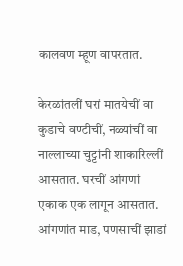कालवण म्हूण वापरतात.

केरळांतलीं घरां मातयेचीं वा कुडाचे वण्टीचीं, नळ्यांचीं वा नाल्लाच्या चुट्टांनी शाकारिल्लीं आसतात. घरचीं आंगणां एकाक एक लागून आसतात. आंगणांत माड, पणसाचीं झाडां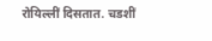रोयिल्लीं दिसतात. चडशीं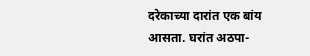दरेकाच्या दारांत एक बांय आसता. घरांत अठपा-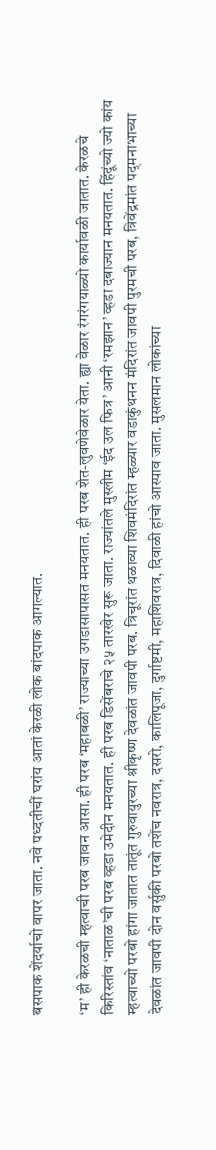बसपाक शेंदर्याचो वापर जाता. नवे पध्दतीचीं घरांय आतां केरळी लोक बांदपाक आगल्यात.

‘म’ ही केरळची म्हत्वाची परब जावन आसा. ही परब ‘महाबळी’ राज्याच्या उगडासापासत मनयतात. ही परब शेत-लुवणेवेळार येता. ह्या वेळार रंगरंगयाळ्यो कार्यावळी जातात. केरळचे किरिस्तांव ‘नाताळ’ची परब व्हडा उमेदीन मनयतात. ही परब डिसेंबराचे २५ तारखेर सुरू जाता. राज्यांतले मुस्लीम ‘ईद उल फित्र’ आनी ‘रमझान’ व्हडा दबाज्यान मनयतात. हिंदूंच्यो ज्यो कांय म्हत्वाच्यो परबो हांगा जातात तातूंत गुरुवायुरच्या श्रीकृष्ण देवळांत जावपी परब. त्रिचूरांत थळाव्या शिवमंदिरांत म्हळ्यार वडाकुंथनन मंदिरांत जावपी पुरमची परब, त्रिवेंद्रमांत पद्‌मनाभाच्या देवळांत जावपी दोन वर्सुकी परबो तशेंच नवरात्र, दसरो, कालिपूजा, दुर्गाष्टमी, महाशिवरात्र, दिवाळी हांचो आस्पाव जाता. मुसलमान लोकांच्या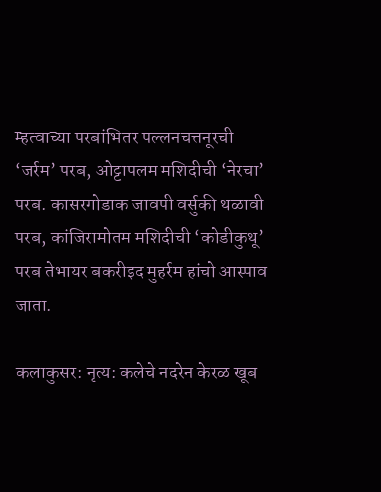म्हत्वाच्या परबांभितर पल्लनचत्तनूरची ‘जर्रम’ परब, ओट्टापलम मशिदीची ‘नेरचा’ परब. कासरगोडाक जावपी वर्सुकी थळावी परब, कांजिरामोतम मशिदीची ‘कोडीकुथू’ परब तेभायर बकरीइद मुहर्रम हांचो आस्पाव जाता.

कलाकुसर: नृत्य: कलेचे नदरेन केरळ खूब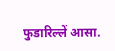फुडारिल्लें आसा.